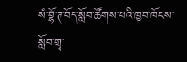སཾ་བྷོ་ཊ་བོད་སློབ་ཚོགས་པའི་ཁྱབ་ཁོངས་སློབ་གྲྭ་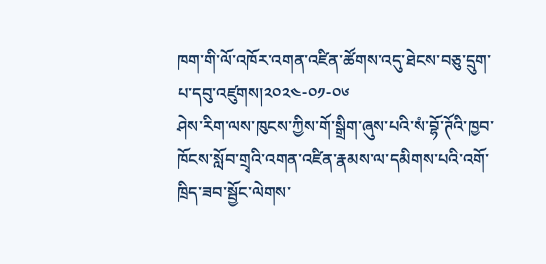ཁག་གི་ལོ་འཁོར་འགན་འཛིན་ཚོགས་འདུ་ཐེངས་བཅུ་དྲུག་པ་དབུ་འཛུགས།༢༠༢༤-༠༡-༠༦
ཤེས་རིག་ལས་ཁུངས་ཀྱིས་གོ་སྒྲིག་ཞུས་པའི་སཾ་བྷོ་ཊོའི་ཁྱབ་ཁོངས་སློབ་གྲྭའི་འགན་འཛིན་རྣམས་ལ་དམིགས་པའི་འགོ་ཁྲིད་ཟབ་སྦྱོང་ལེགས་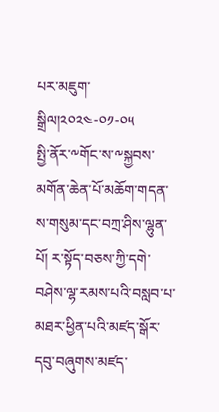པར་མཇུག་སྒྲིལ།༢༠༢༤-༠༡-༠༥
སྤྱི་ནོར་༸གོང་ས་༸སྐྱབས་མགོན་ཆེན་པོ་མཆོག་གདན་ས་གསུམ་དང་བཀྲ་ཤིས་ལྷུན་པོ། ར་སྟོད་བཅས་ཀྱི་དགེ་བཤེས་ལྷ་རམས་པའི་བསླབ་པ་མཐར་ཕྱིན་པའི་མཛད་སྒོར་དབུ་བཞུགས་མཛད་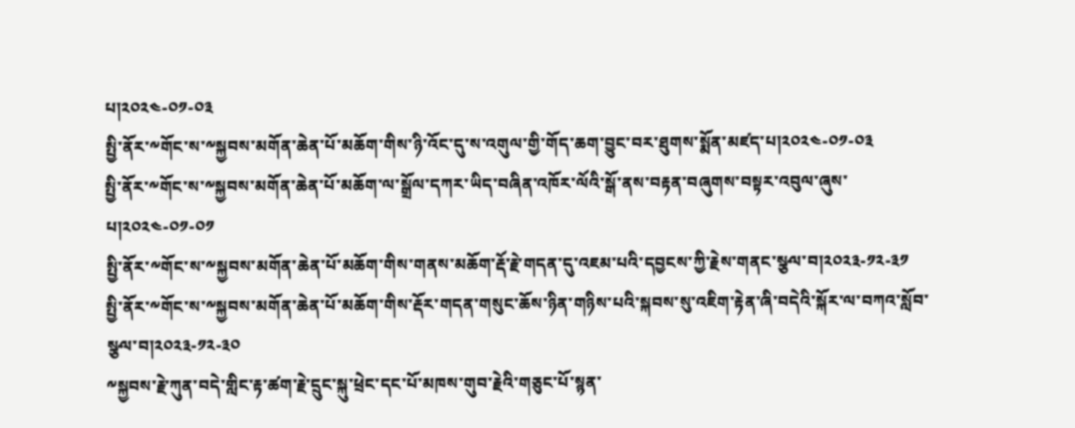པ།༢༠༢༤-༠༡-༠༣
སྤྱི་ནོར་༸གོང་ས་༸སྐྱབས་མགོན་ཆེན་པོ་མཆོག་གིས་ཉི་འོང་དུ་ས་འགུལ་གྱི་གོད་ཆག་བྱུང་བར་ཐུགས་སྨོན་མཛད་པ།༢༠༢༤-༠༡-༠༣
སྤྱི་ནོར་༸གོང་ས་༸སྐྱབས་མགོན་ཆེན་པོ་མཆོག་ལ་སྒྲོལ་དཀར་ཡིད་བཞིན་འཁོར་ལོའི་སྒོ་ནས་བརྟན་བཞུགས་བསྟར་འབུལ་ཞུས་པ།༢༠༢༤-༠༡-༠༡
སྤྱི་ནོར་༸གོང་ས་༸སྐྱབས་མགོན་ཆེན་པོ་མཆོག་གིས་གནས་མཆོག་རྡོ་རྗེ་གདན་དུ་འཇམ་པའི་དབྱངས་ཀྱི་རྗེས་གནང་སྩལ་བ།༢༠༢༣-༡༢-༣༡
སྤྱི་ནོར་༸གོང་ས་༸སྐྱབས་མགོན་ཆེན་པོ་མཆོག་གིས་རྡོར་གདན་གསུང་ཆོས་ཉིན་གཉིས་པའི་སྐབས་སུ་འཇིག་རྟེན་ཞི་བདེའི་སྐོར་ལ་བཀའ་སློབ་སྩལ་བ།༢༠༢༣-༡༢-༣༠
༸སྐྱབས་རྗེ་ཀུན་བདེ་གླིང་རྟ་ཚག་རྗེ་དྲུང་སྐུ་ཕྲེང་དང་པོ་མཁས་གུབ་རྗེའི་གཅུང་པོ་སྙན་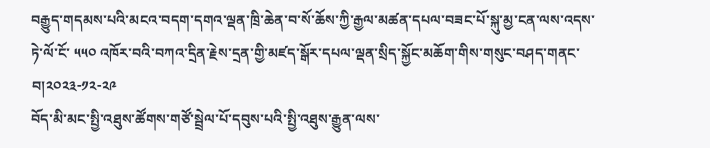བརྒྱུད་གདམས་པའི་མངའ་བདག་དགའ་ལྡན་ཁྲི་ཆེན་བ་སོ་ཆོས་ཀྱི་རྒྱལ་མཚན་དཔལ་བཟང་པོ་སྐུ་མྱ་ངན་ལས་འདས་ཏེ་ལོ་ངོ་ ༥༥༠ འཁོར་བའི་བཀའ་དྲིན་རྗེས་དྲན་གྱི་མཛད་སྒོར་དཔལ་ལྡན་སྲིད་སྐྱོང་མཆོག་གིས་གསུང་བཤད་གནང་བ།༢༠༢༣-༡༢-༢༩
བོད་མི་མང་སྤྱི་འཐུས་ཚོགས་གཙོ་སྦྲེལ་པོ་དབུས་པའི་སྤྱི་འཐུས་རྒྱུན་ལས་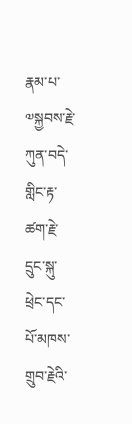རྣམ་པ་༧སྐྱབས་རྗེ་ཀུན་བདེ་གླིང་རྟ་ཚག་རྗེ་དྲུང་སྐུ་ཕྲེང་དང་པོ་མཁས་གྲུབ་རྗེའི་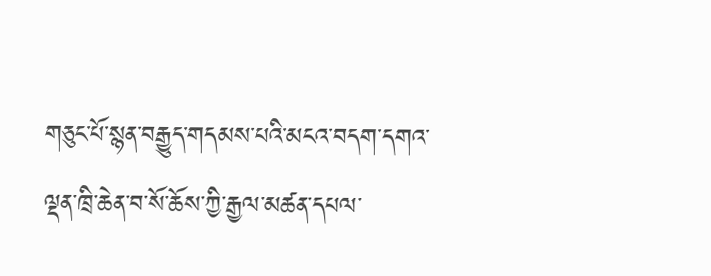གཅུང་པོ་སྙན་བརྒྱུད་གདམས་པའི་མངའ་བདག་དགའ་ལྡན་ཁྲི་ཆེན་བ་སོ་ཆོས་ཀྱི་རྒྱལ་མཚན་དཔལ་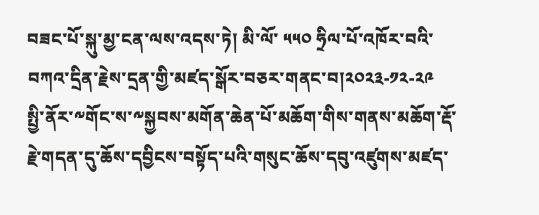བཟང་པོ་སྐུ་མྱ་ངན་ལས་འདས་ཏེ། མི་ལོ་ ༥༥༠ ཧྲིལ་པོ་འཁོར་བའི་བཀའ་དྲིན་རྗེས་དྲན་གྱི་མཛད་སྒོར་བཅར་གནང་བ།༢༠༢༣-༡༢-༢༩
སྤྱི་ནོར་༸གོང་ས་༸སྐྱབས་མགོན་ཆེན་པོ་མཆོག་གིས་གནས་མཆོག་རྡོ་རྗེ་གདན་དུ་ཆོས་དབྱིངས་བསྟོད་པའི་གསུང་ཆོས་དབུ་འཛུགས་མཛད་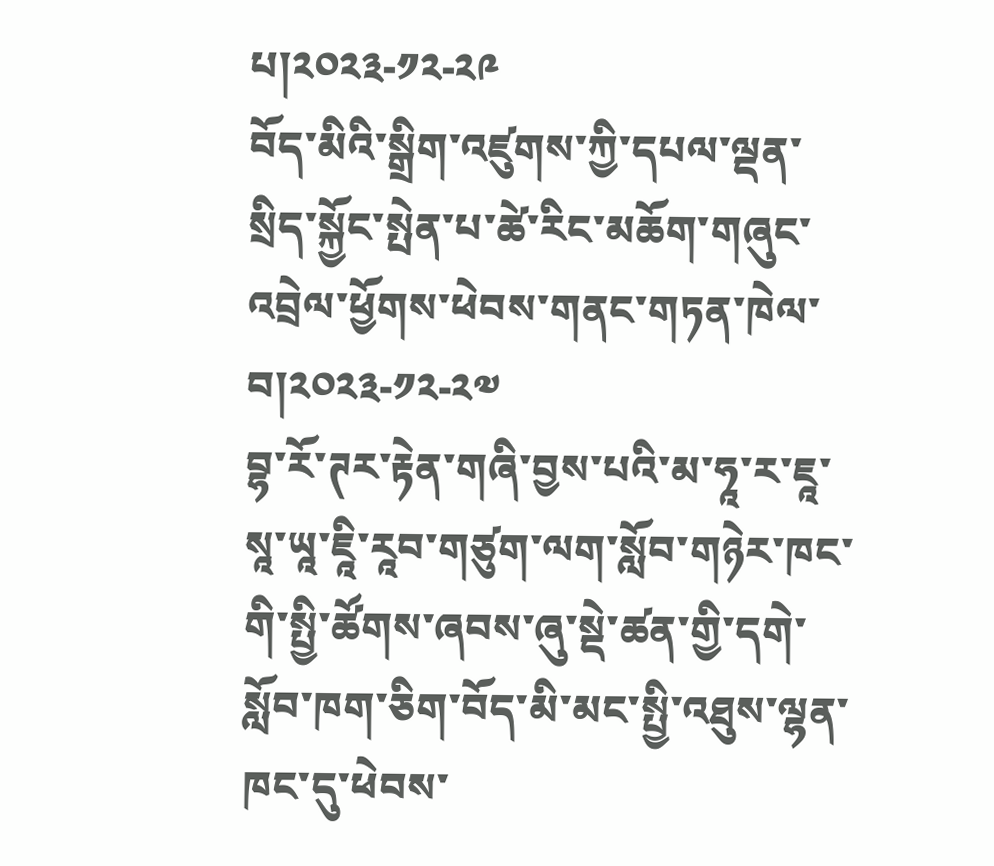པ།༢༠༢༣-༡༢-༢༩
བོད་མིའི་སྒྲིག་འཛུགས་ཀྱི་དཔལ་ལྡན་སྲིད་སྐྱོང་སྤེན་པ་ཚེ་རིང་མཆོག་གཞུང་འབྲེལ་ཕྱོགས་ཕེབས་གནང་གཏན་ཁེལ་བ།༢༠༢༣-༡༢-༢༧
བྷ་རོ་ཊར་རྟེན་གཞི་བྱས་པའི་མ་ཧཱ་ར་ཇཱ་སཱ་ཡཱ་ཇཱི་རཱབ་གཙུག་ལག་སློབ་གཉེར་ཁང་གི་སྤྱི་ཚོགས་ཞབས་ཞུ་སྡེ་ཚན་གྱི་དགེ་སློབ་ཁག་ཅིག་བོད་མི་མང་སྤྱི་འཐུས་ལྷན་ཁང་དུ་ཕེབས་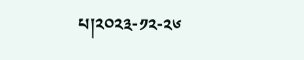པ།༢༠༢༣-༡༢-༢༦